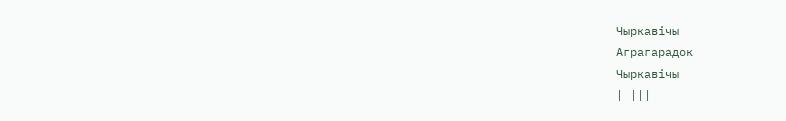Чыркавічы
Аграгарадок
Чыркавічы
| |||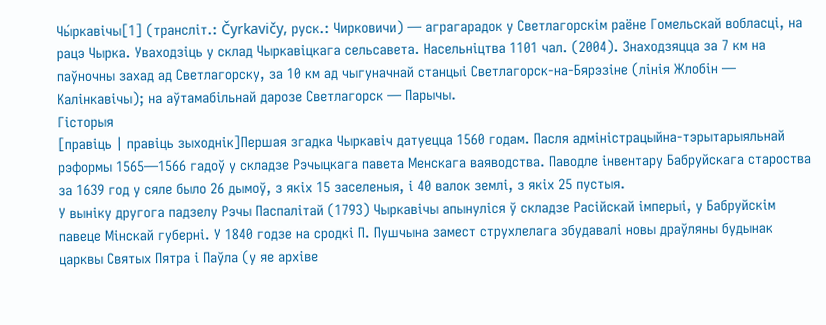Чы́ркавічы[1] (трансліт.: Čyrkavičy, руск.: Чирковичи) — аграгарадок у Светлагорскім раёне Гомельскай вобласці, на рацэ Чырка. Уваходзіць у склад Чыркавіцкага сельсавета. Насельніцтва 1101 чал. (2004). Знаходзяцца за 7 км на паўночны захад ад Светлагорску, за 10 км ад чыгуначнай станцыі Светлагорск-на-Бярэзіне (лінія Жлобін — Калінкавічы); на аўтамабільнай дарозе Светлагорск — Парычы.
Гісторыя
[правіць | правіць зыходнік]Першая згадка Чыркавіч датуецца 1560 годам. Пасля адміністрацыйна-тэрытарыяльнай рэформы 1565—1566 гадоў у складзе Рэчыцкага павета Менскага ваяводства. Паводле інвентару Бабруйскага староства за 1639 год у сяле было 26 дымоў, з якіх 15 заселеныя, і 40 валок землі, з якіх 25 пустыя.
У выніку другога падзелу Рэчы Паспалітай (1793) Чыркавічы апынуліся ў складзе Расійскай імперыі, у Бабруйскім павеце Мінскай губерні. У 1840 годзе на сродкі П. Пушчына замест струхлелага збудавалі новы драўляны будынак царквы Святых Пятра і Паўла (у яе архіве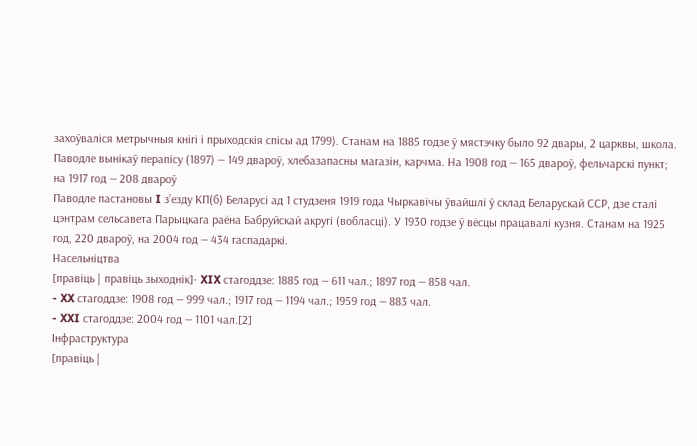захоўваліся метрычныя кнігі і прыходскія спісы ад 1799). Станам на 1885 годзе ў мястэчку было 92 двары, 2 царквы, школа. Паводле вынікаў перапісу (1897) — 149 двароў, хлебазапасны магазін, карчма. На 1908 год — 165 двароў, фельчарскі пункт; на 1917 год — 208 двароў
Паводле пастановы I з’езду КП(б) Беларусі ад 1 студзеня 1919 года Чыркавічы ўвайшлі ў склад Беларускай ССР, дзе сталі цэнтрам сельсавета Парыцкага раёна Бабруйскай акругі (вобласці). У 1930 годзе ў вёсцы працавалі кузня. Станам на 1925 год, 220 двароў, на 2004 год — 434 гаспадаркі.
Насельніцтва
[правіць | правіць зыходнік]- XIX стагоддзе: 1885 год — 611 чал.; 1897 год — 858 чал.
- XX стагоддзе: 1908 год — 999 чал.; 1917 год — 1194 чал.; 1959 год — 883 чал.
- XXI стагоддзе: 2004 год — 1101 чал.[2]
Інфраструктура
[правіць |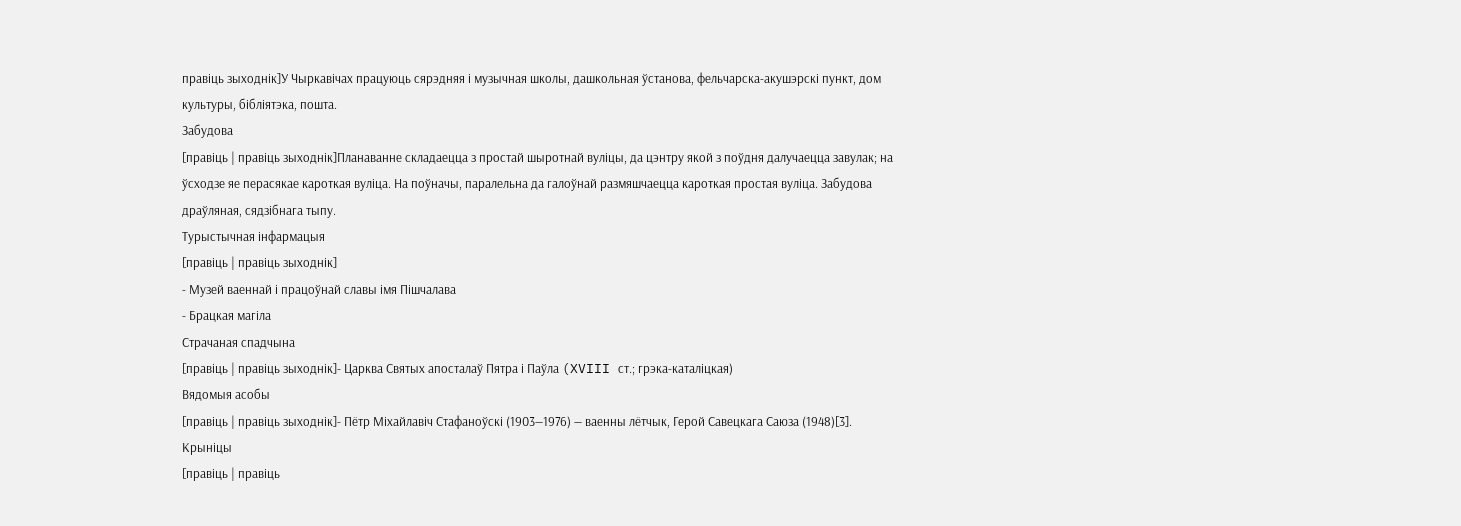правіць зыходнік]У Чыркавічах працуюць сярэдняя і музычная школы, дашкольная ўстанова, фельчарска-акушэрскі пункт, дом культуры, бібліятэка, пошта.
Забудова
[правіць | правіць зыходнік]Планаванне складаецца з простай шыротнай вуліцы, да цэнтру якой з поўдня далучаецца завулак; на ўсходзе яе перасякае кароткая вуліца. На поўначы, паралельна да галоўнай размяшчаецца кароткая простая вуліца. Забудова драўляная, сядзібнага тыпу.
Турыстычная інфармацыя
[правіць | правіць зыходнік]
- Музей ваеннай і працоўнай славы імя Пішчалава
- Брацкая магіла
Страчаная спадчына
[правіць | правіць зыходнік]- Царква Святых апосталаў Пятра і Паўла (XVIII ст.; грэка-каталіцкая)
Вядомыя асобы
[правіць | правіць зыходнік]- Пётр Міхайлавіч Стафаноўскі (1903—1976) — ваенны лётчык, Герой Савецкага Саюза (1948)[3].
Крыніцы
[правіць | правіць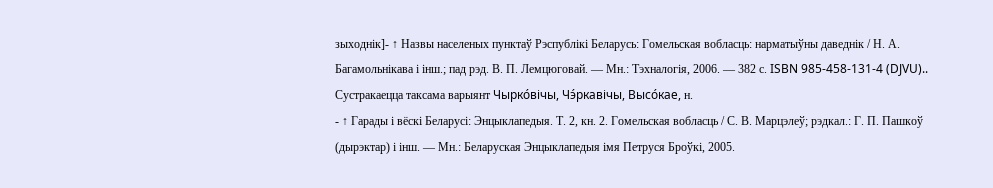зыходнік]- ↑ Назвы населеных пунктаў Рэспублікі Беларусь: Гомельская вобласць: нарматыўны даведнік / Н. А. Багамольнікава і інш.; пад рэд. В. П. Лемцюговай. — Мн.: Тэхналогія, 2006. — 382 с. ISBN 985-458-131-4 (DJVU).. Сустракаецца таксама варыянт Чырко́вічы, Чэ́ркавічы, Высо́кае, н.
- ↑ Гарады і вёскі Беларусі: Энцыклапедыя. Т. 2, кн. 2. Гомельская вобласць / С. В. Марцэлеў; рэдкал.: Г. П. Пашкоў (дырэктар) і інш. — Мн.: Беларуская Энцыклапедыя імя Петруся Броўкі, 2005.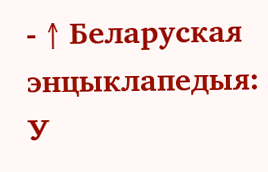- ↑ Беларуская энцыклапедыя: У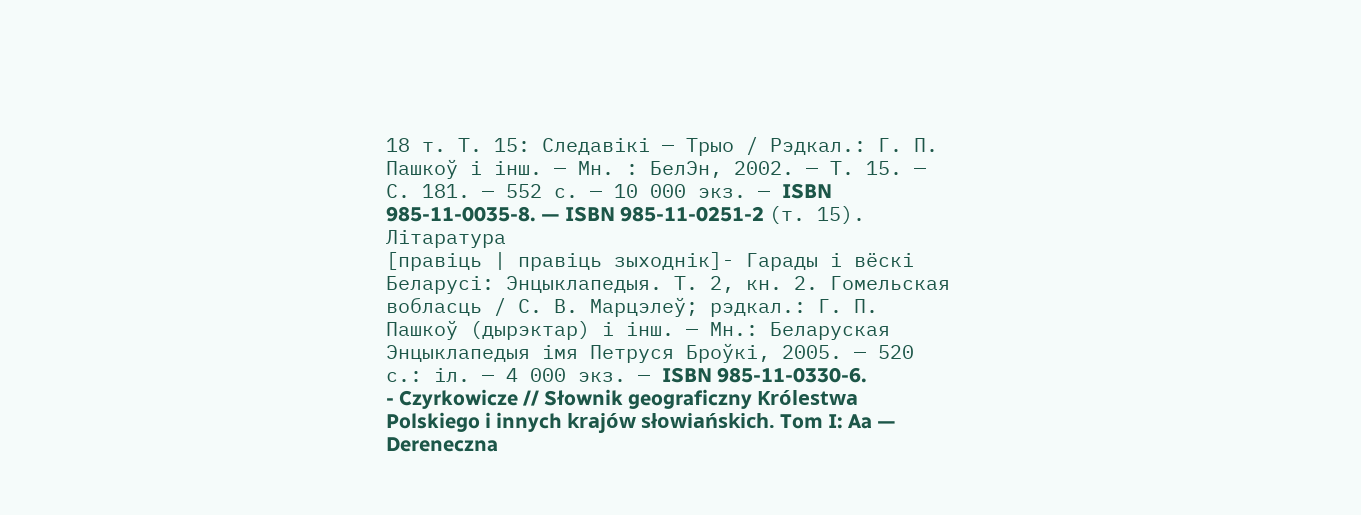18 т. Т. 15: Следавікі — Трыо / Рэдкал.: Г. П. Пашкоў і інш. — Мн. : БелЭн, 2002. — Т. 15. — С. 181. — 552 с. — 10 000 экз. — ISBN 985-11-0035-8. — ISBN 985-11-0251-2 (т. 15).
Літаратура
[правіць | правіць зыходнік]- Гарады і вёскі Беларусі: Энцыклапедыя. Т. 2, кн. 2. Гомельская вобласць / С. В. Марцэлеў; рэдкал.: Г. П. Пашкоў (дырэктар) і інш. — Мн.: Беларуская Энцыклапедыя імя Петруся Броўкі, 2005. — 520 с.: іл. — 4 000 экз. — ISBN 985-11-0330-6.
- Czyrkowicze // Słownik geograficzny Królestwa Polskiego i innych krajów słowiańskich. Tom I: Aa — Dereneczna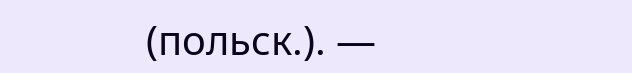(польск.). —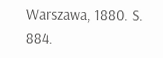Warszawa, 1880. S. 884.